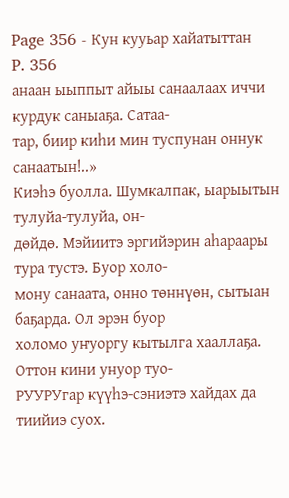Page 356 - Кун кууьар хайатыттан
P. 356
анаан ыыппыт айыы санаалаах иччи курдук саныаҕа. Сатаа-
тар, биир киһи мин туспунан оннук санаатын!..»
Киэһэ буолла. Шумкалпак, ыарыытын тулуйа-тулуйа, он-
дөйдө. Мэйиитэ эргийэрин аһараары тура тустэ. Буор холо-
мону санаата, онно төннүөн, сытыан баҕарда. Ол эрэн буор
холомо уҥуоргу кытылга хааллаҕа. Оттон кини унуор туо-
РУУРУгар күүһэ-сэниэтэ хайдах да тиийиэ суох.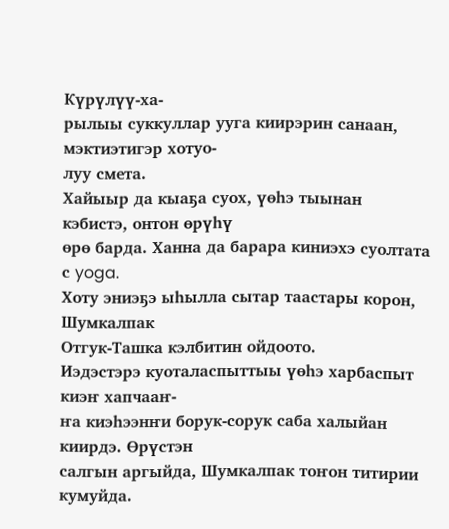Күрүлүү-ха-
рылыы суккуллар ууга киирэрин санаан, мэктиэтигэр хотуо-
луу смета.
Хайыыр да кыаҕа суох, үөһэ тыынан кэбистэ, онтон өрүһү
өрө барда. Ханна да барара киниэхэ суолтата с yoga.
Хоту эниэҕэ ыһылла сытар таастары корон, Шумкалпак
Отгук-Ташка кэлбитин ойдоото.
Иэдэстэрэ куоталаспыттыы үөһэ харбаспыт киэҥ хапчааҥ-
ҥа киэһээнҥи борук-сорук саба халыйан киирдэ. Өрүстэн
салгын аргыйда, Шумкалпак тоҥон титирии кумуйда.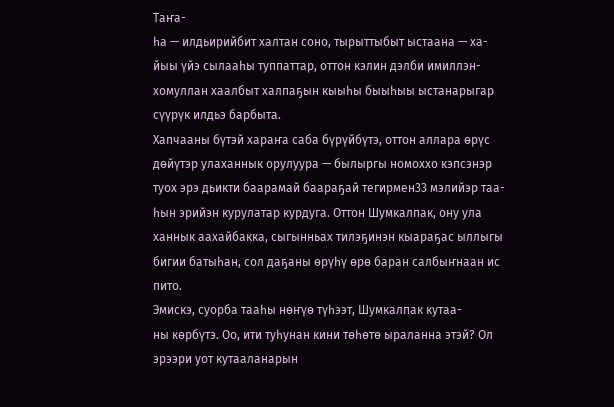Таҥа-
һа — илдьирийбит халтан соно, тырыттыбыт ыстаана — ха-
йыы үйэ сылааһы туппаттар, оттон кэлин дэлби имиллэн-
хомуллан хаалбыт халпаҕын кыыһы быыһыы ыстанарыгар
сүүрүк илдьэ барбыта.
Хапчааны бүтэй хараҥа саба бүрүйбүтэ, оттон аллара өрүс
дөйүтэр улаханнык орулуура — былыргы номоххо кэпсэнэр
туох эрэ дьикти баарамай баараҕай тегирмен33 мэлийэр таа-
һын эрийэн курулатар курдуга. Оттон Шумкалпак, ону ула
ханнык аахайбакка, сыгынньах тилэҕинэн кыараҕас ыллыгы
бигии батыһан, сол даҕаны өрүһү өрө баран салбыҥнаан ис
пито.
Эмискэ, суорба тааһы нөҥүө түһээт, Шумкалпак кутаа-
ны көрбүтэ. Оо, ити туһунан кини төһөтө ыраланна этэй? Ол
эрээри уот кутааланарын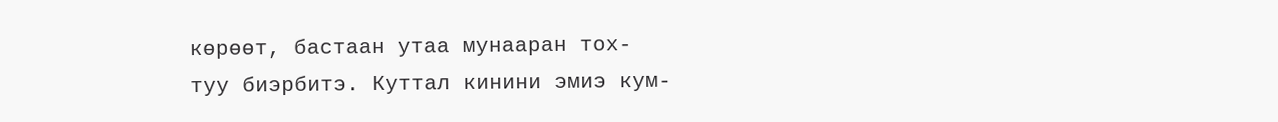көрөөт, бастаан утаа мунааран тох-
туу биэрбитэ. Куттал кинини эмиэ кум-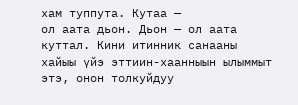хам туппута. Кутаа —
ол аата дьон. Дьон — ол аата куттал. Кини итинник санааны
хайыы үйэ эттиин-хаанныын ылыммыт этэ, онон толкуйдуу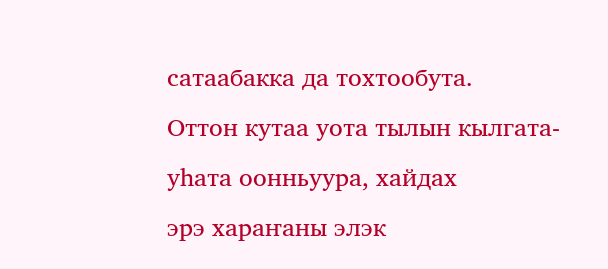сатаабакка да тохтообута.
Оттон кутаа уота тылын кылгата-уһата оонньуура, хайдах
эрэ хараҥаны элэк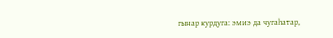гынар курдуга: эмиэ да чугаһатар,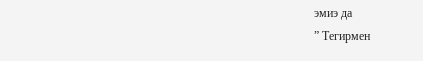эмиэ да
” Тегирмен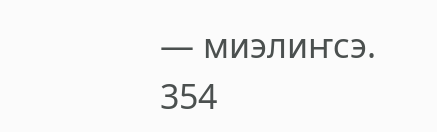— миэлиҥсэ.
354